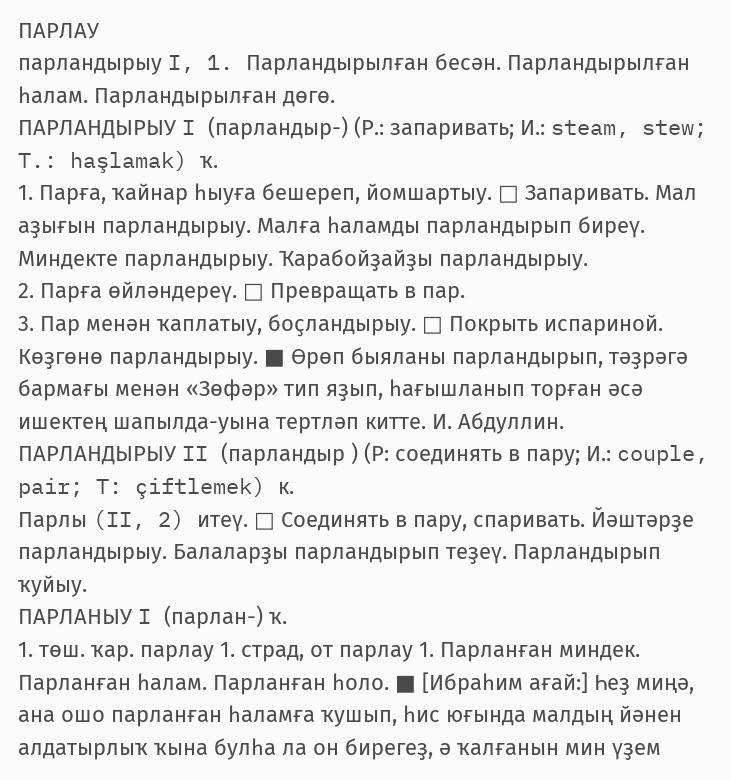ПАРЛАУ
парландырыу I, 1. Парландырылған бесән. Парландырылған һалам. Парландырылған дөгө.
ПАРЛАНДЫРЫУ I (парландыр-) (Р.: запаривать; И.: steam, stew; T.: haşlamak) ҡ.
1. Парға, ҡайнар һыуға бешереп, йомшартыу. □ Запаривать. Мал аҙығын парландырыу. Малға һаламды парландырып биреү. Миндекте парландырыу. Ҡарабойҙайҙы парландырыу.
2. Парға өйләндереү. □ Превращать в пар.
3. Пар менән ҡаплатыу, боҫландырыу. □ Покрыть испариной. Көҙгөнө парландырыу. ■ Өрөп быяланы парландырып, тәҙрәгә бармағы менән «Зөфәр» тип яҙып, һағышланып торған әсә ишектең шапылда-уына тертләп китте. И. Абдуллин.
ПАРЛАНДЫРЫУ II (парландыр ) (Р: соединять в пару; И.: couple, pair; T: çiftlemek) к.
Парлы (II, 2) итеү. □ Соединять в пару, спаривать. Йәштәрҙе парландырыу. Балаларҙы парландырып теҙеү. Парландырып ҡуйыу.
ПАРЛАНЫУ I (парлан-) ҡ.
1. төш. ҡар. парлау 1. страд, от парлау 1. Парланған миндек. Парланған һалам. Парланған һоло. ■ [Ибраһим ағай:] Һеҙ миңә, ана ошо парланған һаламға ҡушып, һис юғында малдың йәнен алдатырлыҡ ҡына булһа ла он бирегеҙ, ә ҡалғанын мин үҙем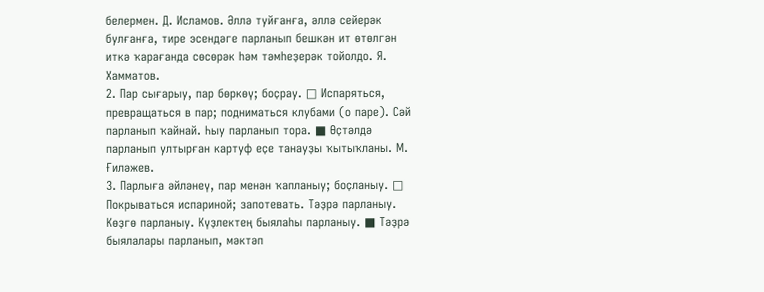белермен. Д. Исламов. Әллә туйғанға, әллә сейерәк булғанға, тире эсендәге парланып бешкән ит өтөлгән иткә ҡарағанда сөсөрәк һәм тәмһеҙерәк тойолдо. Я. Хамматов.
2. Пар сығарыу, пар бөркөү; боҫрау. □ Испаряться, превращаться в пар; подниматься клубами (о паре). Сәй парланып ҡайнай. Һыу парланып тора. ■ Өҫтәлдә парланып ултырған картуф еҫе танауҙы ҡытыҡланы. М. Ғиләжев.
3. Парлыға әйләнеү, пар менән ҡапланыу; боҫланыу. □ Покрываться испариной; запотевать. Тәҙрә парланыу. Көҙгө парланыу. Күҙлектең быялаһы парланыу. ■ Тәҙрә быялалары парланып, мәктәп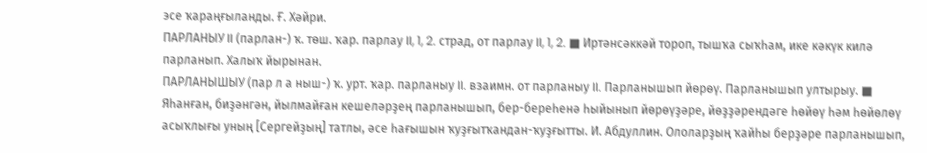эсе ҡараңғыланды. Ғ. Хәйри.
ПАРЛАНЫУ II (парлан-) ҡ. төш. ҡар. парлау II, 1, 2. страд, от парлау II, 1, 2. ■ Иртәнсәккәй тороп, тышҡа сыҡһам, ике кәкүк килә парланып. Халыҡ йырынан.
ПАРЛАНЫШЫУ (пар л а ныш-) ҡ. урт. ҡар. парланыу II. взаимн. от парланыу II. Парланышып йөрөү. Парланышып ултырыу. ■ Яһанған, биҙәнгән, йылмайған кешеләрҙең парланышып, бер-береһенә һыйынып йөрөүҙәре, йөҙҙәрендәге һөйөү һәм һөйөлөү асыҡлығы уның [Сергейҙың] татлы, әсе һағышын ҡуҙғытҡандан-ҡуҙғытты. И. Абдуллин. Ололарҙың ҡайһы берҙәре парланышып,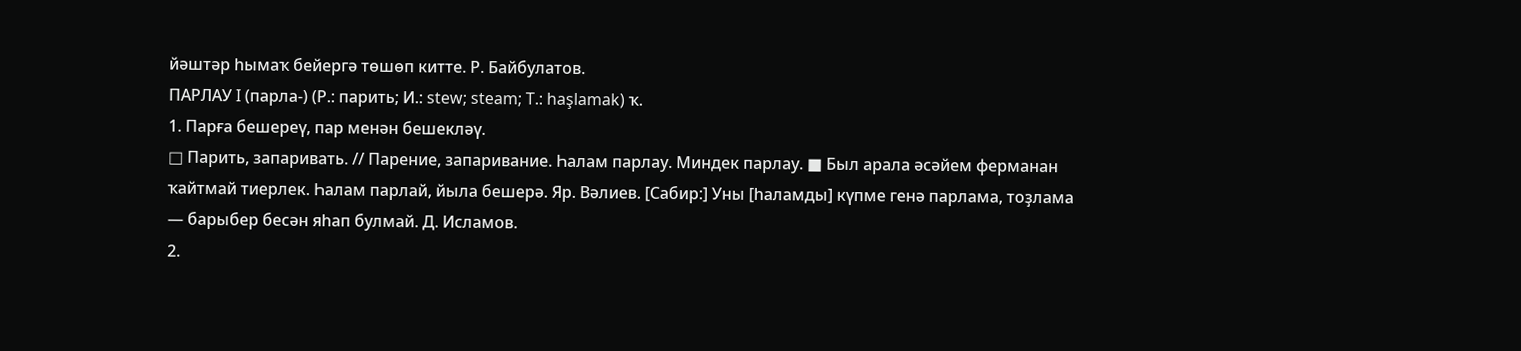йәштәр һымаҡ бейергә төшөп китте. Р. Байбулатов.
ПАРЛАУ I (парла-) (Р.: парить; И.: stew; steam; T.: haşlamak) ҡ.
1. Парға бешереү, пар менән бешекләү.
□ Парить, запаривать. // Парение, запаривание. Һалам парлау. Миндек парлау. ■ Был арала әсәйем ферманан ҡайтмай тиерлек. Һалам парлай, йыла бешерә. Яр. Вәлиев. [Сабир:] Уны [һаламды] күпме генә парлама, тоҙлама — барыбер бесән яһап булмай. Д. Исламов.
2.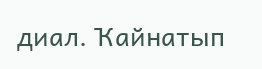диал. Ҡайнатып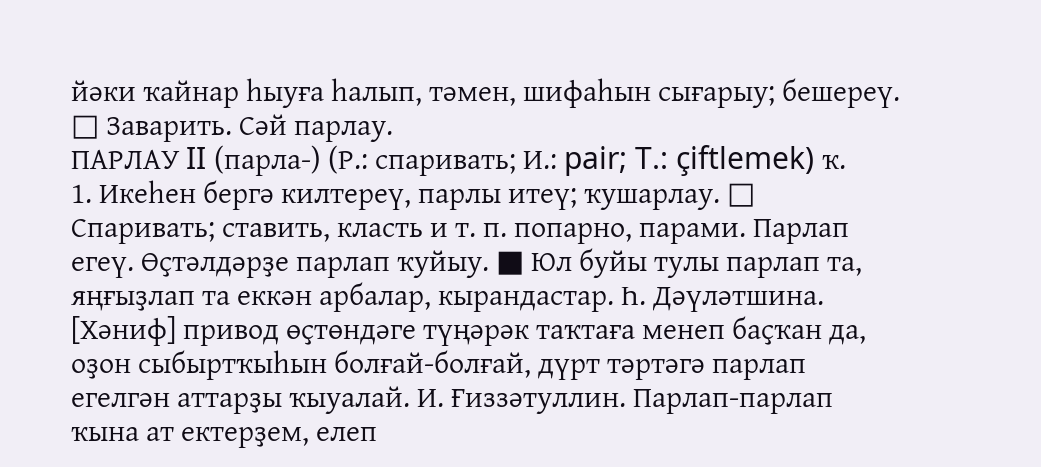йәки ҡайнар һыуға һалып, тәмен, шифаһын сығарыу; бешереү.
□ Заварить. Сәй парлау.
ПАРЛАУ II (парла-) (Р.: спаривать; И.: pair; T.: çiftlemek) ҡ.
1. Икеһен бергә килтереү, парлы итеү; ҡушарлау. □ Спаривать; ставить, класть и т. п. попарно, парами. Парлап егеү. Өҫтәлдәрҙе парлап ҡуйыу. ■ Юл буйы тулы парлап та, яңғыҙлап та еккән арбалар, кырандастар. Һ. Дәүләтшина. [Хәниф] привод өҫтөндәге түңәрәк таҡтаға менеп баҫҡан да, оҙон сыбыртҡыһын болғай-болғай, дүрт тәртәгә парлап егелгән аттарҙы ҡыуалай. И. Ғиззәтуллин. Парлап-парлап ҡына ат ектерҙем, елеп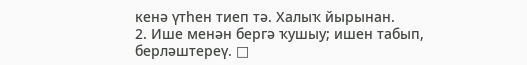кенә үтһен тиеп тә. Халыҡ йырынан.
2. Ише менән бергә ҡушыу; ишен табып, берләштереү. □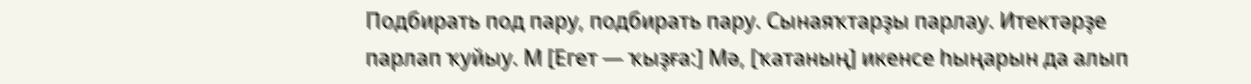Подбирать под пару, подбирать пару. Сынаяҡтарҙы парлау. Итектәрҙе парлап ҡуйыу. М [Егет — ҡыҙға:] Мә, [ҡатаның] икенсе һыңарын да алып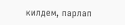килдем, парлап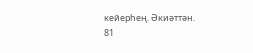кейерһең. Әкиәттән.
81